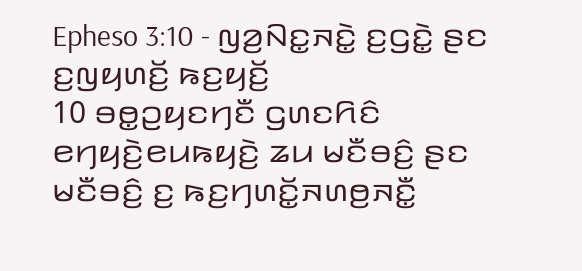Epheso 3:10 - ꤜꤤ꤬ꤡꤢ꤭ꤏꤢꤧ꤭ ꤢ꤬ꤞꤢꤧ꤭ ꤔꤢ ꤢ꤬ꤜꤟꤛꤢꤩ꤬ ꤒꤢ꤬ꤟꤢꤩ꤬
10 ꤋꤥ꤭ꤑꤟꤢꤚꤢꤪ ꤞꤛꤢꤖꤢꤨ ꤕꤚꤟꤢꤧ꤬ꤕꤣꤒꤟꤢꤧ꤬ ꤘꤣ ꤗꤢꤪꤋꤢꤨ꤬ ꤔꤢ ꤗꤢꤪꤋꤢꤨ꤬ ꤢ꤬ ꤒꤢ꤬ꤚꤛꤢꤩ꤭ꤏꤛꤥ꤬ꤏꤢꤪ꤭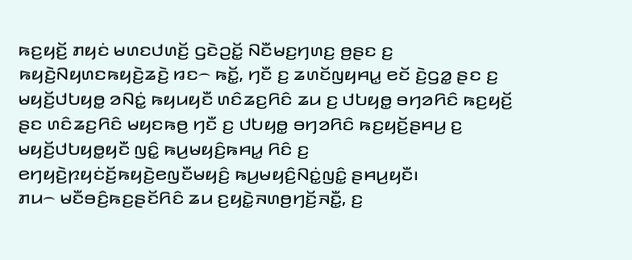ꤒꤢ꤬ꤟꤢꤩ꤬ ꤊꤟꤢꤦ ꤗꤛꤢꤓꤛꤢꤩ꤬ ꤞꤢꤧꤑꤢꤩ꤭ ꤡꤢꤪꤗꤢ꤬ꤚꤛꤢ꤬ ꤥ꤬ꤔꤢ ꤢ꤬ ꤒꤟꤢꤧ꤬ꤡꤟꤛꤢꤒꤟꤢꤧ꤬ꤘꤢꤧ꤬ ꤙꤢ꤮ ꤒꤢꤩ꤭, ꤚꤢꤪ ꤢ꤬ ꤘꤛꤢꤩꤜꤟꤌꤣ꤭ ꤕꤢꤩ ꤢꤧ꤬ꤞꤤ꤭ ꤔꤢ ꤢ꤬ ꤗꤟꤢꤩ꤬ꤓꤝꤟꤥ꤭ ꤤꤡꤢꤦ꤭ ꤒꤟꤣꤟꤢꤪ ꤛꤢꤨꤘꤢ꤬ꤖꤢꤨ ꤘꤣ ꤢ꤬ ꤓꤝꤟꤥ꤭ ꤋꤚꤤꤖꤢꤨ ꤒꤢ꤬ꤟꤢꤩ꤬ ꤔꤢ ꤛꤢꤨꤘꤢ꤬ꤖꤢꤨ ꤗꤟꤢꤒꤥ꤬ ꤚꤢꤪ ꤢ꤬ ꤓꤝꤟꤥ꤭ ꤋꤚꤤꤖꤢꤨ ꤒꤢ꤬ꤟꤢꤩ꤬ꤔꤌꤣ꤬ ꤢ꤬ ꤗꤟꤢꤩ꤬ꤓꤝꤟꤥ꤭ꤟꤢꤪ ꤜꤢꤨ꤭ ꤒꤣ꤬ꤗꤟꤢꤨ꤬ꤒꤌꤣ꤭ ꤖꤢꤨ ꤢ꤬ ꤕꤚꤟꤢꤧ꤬ꤐꤟꤢꤦꤢꤩ꤬ꤒꤟꤢꤧ꤬ꤕꤜꤢꤪꤗꤟꤢꤨ꤬ ꤒꤣ꤬ꤗꤟꤢꤨ꤬ꤡꤢꤦ꤭ꤜꤢꤨ꤭ ꤔꤌꤣ꤬ꤟꤢꤪ꤯
ꤊꤣ꤮ ꤗꤢꤪꤋꤢꤨ꤬ꤒꤢ꤬ꤔꤢꤩꤖꤢꤨ ꤘꤣ ꤢ꤬ꤟꤢꤧ꤭ꤏꤛꤥ꤬ꤚꤢꤩ꤬ꤏꤢꤪ꤭, ꤢ꤬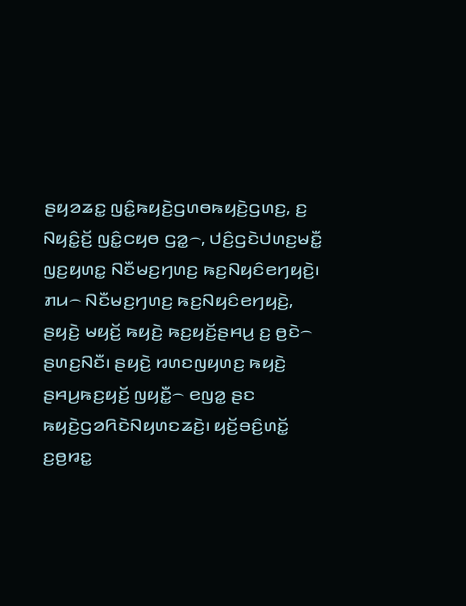ꤔꤟꤤꤘꤢ꤭ ꤜꤢꤨ꤭ꤒꤟꤢꤧ꤬ꤞꤛꤥꤒꤟꤢꤧ꤬ꤞꤛꤢ꤬, ꤢ꤬ ꤡꤟꤢꤨ꤭ꤢꤩ꤬ ꤜꤢꤨ꤭ꤍꤟꤥ ꤞꤤ꤭꤮, ꤓꤢꤨ꤬ꤞꤢꤧꤓꤛꤢ꤬ꤗꤢꤪ꤭ ꤜꤢ꤬ꤟꤛꤢ꤭ ꤡꤢꤪꤗꤢ꤬ꤚꤛꤢ꤬ ꤒꤢ꤬ꤡꤟꤢꤨꤕꤚꤟꤢꤧ꤬꤯
ꤊꤣ꤮ ꤡꤢꤪꤗꤢ꤬ꤚꤛꤢ꤬ ꤒꤢ꤬ꤡꤟꤢꤨꤕꤚꤟꤢꤧ꤬, ꤔꤟꤢꤧ꤬ ꤗꤟꤢꤩ꤬ ꤒꤟꤢꤧ꤬ ꤒꤢ꤬ꤟꤢꤩ꤬ꤔꤌꤣ꤬ ꤢ꤬ ꤥ꤬ꤢꤧ꤮ ꤔꤛꤢ꤬ꤡꤢꤪ꤯ ꤔꤟꤢꤧ꤬ ꤙꤛꤢꤜꤟꤛꤢ꤬ ꤒꤟꤢꤧ꤬ ꤔꤌꤣ꤬ꤒꤢ꤬ꤟꤢꤩ꤬ ꤜꤟꤢꤪ꤭꤮ ꤕꤜꤤ꤭ ꤔꤢ ꤒꤟꤢꤧ꤬ꤞꤤꤖꤢꤧꤡꤟꤛꤢꤘꤢꤧ꤬꤯ ꤟꤢꤩ꤬ꤋꤢꤨ꤬ꤛꤢꤩ꤭ ꤢ꤬ꤥ꤬ꤙꤢ꤭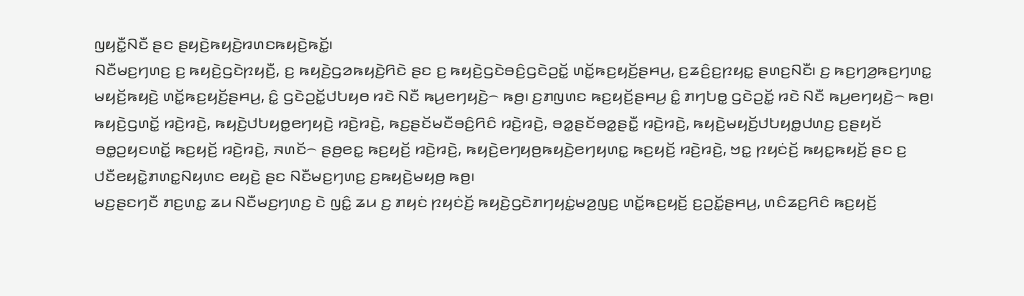ꤜꤟꤢꤪ꤭ꤡꤢꤪ ꤔꤢ ꤔꤟꤢꤧ꤬ꤒꤟꤢꤧ꤬ꤙꤛꤢꤒꤟꤢꤧ꤬ꤒꤢꤩ꤭꤯
ꤡꤢꤪꤗꤢ꤬ꤚꤛꤢ꤬ ꤢ꤬ ꤒꤟꤢꤧ꤬ꤞꤢꤧꤐꤟꤢꤪ꤬, ꤢ꤬ ꤒꤟꤢꤧ꤬ꤞꤤꤒꤟꤢꤧ꤬ꤖꤢꤧ ꤔꤢ ꤢ꤬ ꤒꤟꤢꤧ꤬ꤞꤢꤧꤋꤢꤨ꤬ꤞꤢꤧꤑꤢꤩ꤭ ꤛꤢꤩ꤭ꤒꤢ꤬ꤟꤢꤩ꤬ꤔꤌꤣ꤬, ꤢ꤬ꤘꤢꤨ꤬ꤢ꤬ꤐꤟꤢ꤭ ꤔꤛꤢ꤬ꤡꤢꤪ꤯ ꤢ꤬ ꤒꤢ꤬ꤚꤤ꤬ꤒꤢ꤬ꤚꤛꤢ꤭ ꤗꤟꤢꤩ꤬ꤒꤟꤢꤧ꤬ ꤛꤢꤩ꤭ꤒꤢ꤬ꤟꤢꤩ꤬ꤔꤌꤣ꤬, ꤢꤨ꤭ ꤞꤢꤧꤑꤢꤩ꤭ꤓꤝꤟꤥ ꤙꤢꤧ ꤡꤢꤪ ꤒꤣ꤬ꤕꤚꤟꤢꤧ꤬꤮ ꤒꤥ꤬꤯ ꤢ꤬ꤊꤜꤛꤢ ꤒꤢ꤬ꤟꤢꤩ꤬ꤔꤌꤣ꤬ ꤢꤨ꤭ ꤊꤚꤝꤥ꤭ ꤞꤢꤧꤑꤢꤩ꤭ ꤙꤢꤧ ꤡꤢꤪ ꤒꤣ꤬ꤕꤚꤟꤢꤧ꤬꤮ ꤒꤥ꤬꤯
ꤒꤟꤢꤧ꤬ꤞꤛꤢꤩ꤭ ꤙꤢꤧ꤬ꤙꤢꤧ꤬, ꤒꤟꤢꤧ꤬ꤓꤝꤟꤥ꤭ꤕꤚꤟꤢꤧ꤬ ꤙꤢꤧ꤬ꤙꤢꤧ꤬, ꤒꤢ꤬ꤔꤢꤩꤗꤢꤪꤋꤢꤨ꤬ꤖꤢꤨ ꤙꤢꤧ꤬ꤙꤢꤧ꤬, ꤋꤤ꤭ꤔꤢꤩꤋꤤ꤭ꤔꤢꤪ꤭ ꤙꤢꤧ꤬ꤙꤢꤧ꤬, ꤒꤟꤢꤧ꤬ꤗꤟꤢꤩ꤬ꤓꤝꤟꤥ꤭ꤓꤛꤢ꤬ ꤢ꤬ꤔꤟꤢꤩ ꤋꤥ꤭ꤑꤟꤢꤛꤢꤩ꤭ ꤒꤢ꤬ꤟꤢꤩ꤬ ꤙꤢꤧ꤬ꤙꤢꤧ꤬, ꤏꤛꤢꤩ꤮ ꤔꤥ꤬ꤕꤢ꤭ ꤒꤢ꤬ꤟꤢꤩ꤬ ꤙꤢꤧ꤬ꤙꤢꤧ꤬, ꤒꤟꤢꤧ꤬ꤕꤚꤟꤥ꤬ꤒꤟꤢꤧ꤬ꤕꤚꤟꤛꤢ꤭ ꤒꤢ꤬ꤟꤢꤩ꤬ ꤙꤢꤧ꤬ꤙꤢꤧ꤬, ꤠꤢ꤭ ꤐꤟꤢꤦꤢꤩ꤬ ꤒꤟꤢ꤭ꤒꤟꤢꤩ꤬ ꤔꤢ ꤢ꤬ ꤓꤢꤪꤕꤟꤢꤧ꤭ꤊꤛꤢ꤭ꤡꤟꤛꤢ ꤕꤟꤢꤧ꤬ ꤔꤢ ꤡꤢꤪꤗꤢ꤬ꤚꤛꤢ꤬ ꤢ꤬ꤒꤟꤢꤧ꤬ꤗꤟꤥ꤬ ꤒꤥ꤬꤯
ꤗꤢ꤬ꤔꤢꤚꤢꤪ ꤊꤢ꤬ꤛꤢ꤭ ꤘꤣ ꤡꤢꤪꤗꤢ꤬ꤚꤛꤢ꤬ ꤢꤧ ꤜꤢꤨ꤭ ꤘꤣ ꤢ꤬ ꤊꤟꤢꤦ ꤐꤟꤢꤦꤢꤩ꤬ ꤒꤟꤢꤧ꤬ꤞꤢꤧꤊꤚꤟꤢꤦ꤭ꤗꤤ꤬ꤜꤢ꤬ ꤛꤢꤩ꤭ꤒꤢ꤬ꤟꤢꤩ꤬ ꤢ꤬ꤑꤢꤩ꤭ꤔꤌꤣ꤬, ꤛꤢꤨꤘꤢ꤬ꤖꤢꤨ ꤒꤢ꤬ꤟꤢꤩ꤬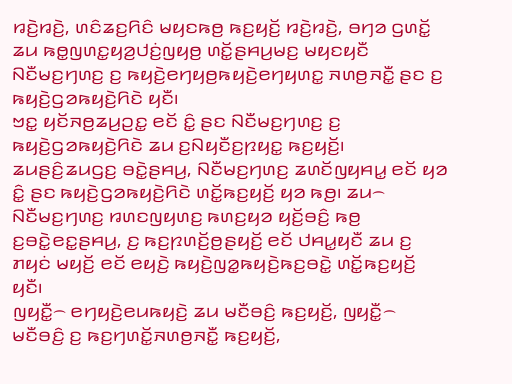ꤙꤢꤧ꤬ꤙꤢꤧ꤬, ꤛꤢꤨꤘꤢ꤬ꤖꤢꤨ ꤗꤟꤢꤒꤥ꤬ ꤒꤢ꤬ꤟꤢꤩ꤬ ꤙꤢꤧ꤬ꤙꤢꤧ꤬, ꤋꤚꤤ ꤞꤛꤢꤩ꤭ ꤘꤣ ꤒꤥ꤭ꤜꤛꤢ꤭ꤟꤤ꤬ꤓꤢꤦ꤬ꤜꤟꤥ꤬ ꤛꤢꤩ꤭ꤔꤌꤣ꤬ꤗꤢ꤬ ꤗꤟꤢꤟꤢꤪ ꤡꤢꤪꤗꤢ꤬ꤚꤛꤢ꤬ ꤢ꤬ ꤒꤟꤢꤧ꤬ꤕꤚꤟꤥ꤬ꤒꤟꤢꤧ꤬ꤕꤚꤟꤛꤢ꤭ ꤏꤛꤥ꤬ꤏꤢꤪ꤭ ꤔꤢ ꤢ꤬ ꤒꤟꤢꤧ꤬ꤞꤤꤒꤟꤢꤧ꤬ꤖꤢꤧ ꤟꤢꤪ꤯
ꤠꤢ꤭ ꤟꤢꤩꤏꤥ꤬ꤘꤣ꤬ꤑꤢ꤭ ꤕꤢꤩ ꤢꤨ꤭ ꤔꤢ ꤡꤢꤪꤗꤢ꤬ꤚꤛꤢ꤬ ꤢ꤬ ꤒꤟꤢꤧ꤬ꤞꤤꤒꤟꤢꤧ꤬ꤖꤢꤧ ꤘꤣ ꤢ꤬ꤡꤟꤢꤪꤢ꤬ꤐꤟꤢ꤭ ꤒꤢ꤬ꤟꤢꤩ꤬꤯ ꤘꤣꤔꤢꤨ꤬ꤘꤣꤞꤢ꤬ ꤋꤢꤧ꤭ꤔꤌꤣ꤬, ꤡꤢꤪꤗꤢ꤬ꤚꤛꤢ꤬ ꤘꤛꤢꤩꤜꤟꤌꤣ꤭ ꤕꤢꤩ ꤟꤤ ꤢꤨ꤭ ꤔꤢ ꤒꤟꤢꤧ꤬ꤞꤤꤒꤟꤢꤧ꤬ꤖꤢꤧ ꤛꤢꤩ꤭ꤒꤢ꤬ꤟꤢꤩ꤬ ꤟꤤ ꤒꤥ꤬꤯ ꤘꤣ꤮ ꤡꤢꤪꤗꤢ꤬ꤚꤛꤢ꤬ ꤙꤛꤢꤜꤟꤛꤢ꤬ ꤒꤛꤢ꤬ꤟꤤ ꤟꤢꤩ꤬ꤋꤢꤨ꤬ ꤒꤥ꤬ ꤢ꤬ꤋꤢꤧ꤭ꤕꤢ꤭ꤔꤌꤣ꤬, ꤢ꤬ ꤒꤢ꤬ꤐꤛꤢꤩ꤬ꤥ꤬ꤔꤟꤢꤩ꤬ ꤕꤢꤩ ꤓꤌꤣ꤭ꤟꤢꤪ ꤘꤣ ꤢ꤬ ꤊꤟꤢꤦ ꤗꤟꤢꤩ꤬ ꤕꤢꤩ ꤕꤟꤢꤧ꤬ ꤒꤟꤢꤧ꤬ꤜꤤ꤭ꤒꤟꤢꤧ꤬ꤒꤢ꤬ꤋꤢꤧ꤭ ꤛꤢꤩ꤭ꤒꤢ꤬ꤟꤢꤩ꤬ ꤟꤢꤪ꤯
ꤜꤟꤢꤪ꤭꤮ ꤕꤚꤟꤢꤧ꤬ꤕꤣꤒꤟꤢꤧ꤬ ꤘꤣ ꤗꤢꤪꤋꤢꤨ꤬ ꤒꤢ꤬ꤟꤢꤩ꤬, ꤜꤟꤢꤪ꤭꤮ ꤗꤢꤪꤋꤢꤨ꤬ ꤢ꤬ ꤒꤢ꤬ꤚꤛꤢꤩ꤭ꤏꤛꤥ꤬ꤏꤢꤪ꤭ ꤒꤢ꤬ꤟꤢꤩ꤬,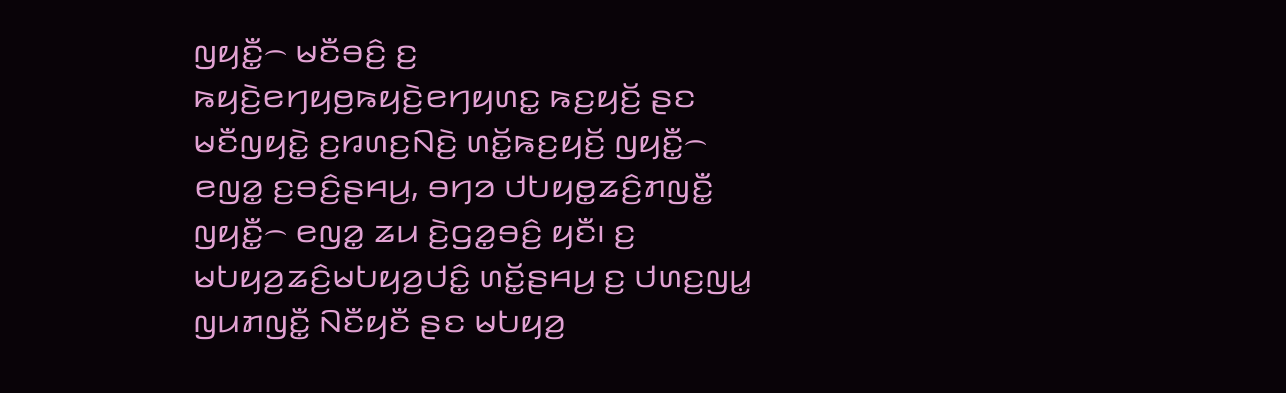ꤜꤟꤢꤪ꤭꤮ ꤗꤢꤪꤋꤢꤨ꤬ ꤢ꤬ ꤒꤟꤢꤧ꤬ꤕꤚꤟꤥ꤬ꤒꤟꤢꤧ꤬ꤕꤚꤟꤛꤢ꤭ ꤒꤢ꤬ꤟꤢꤩ꤬ ꤔꤢ ꤗꤢꤪꤜꤟꤢꤧ꤭ ꤢ꤬ꤙꤛꤢ꤬ꤡꤢꤧ꤬ ꤛꤢꤩ꤭ꤒꤢ꤬ꤟꤢꤩ꤬ ꤜꤟꤢꤪ꤭꤮ ꤕꤜꤤ꤭ ꤢ꤬ꤋꤢꤨ꤬ꤔꤌꤣ꤬, ꤋꤚꤤ ꤓꤝꤟꤥ꤭ꤘꤢꤨ꤬ꤊꤜꤢꤪ꤭ ꤜꤟꤢꤪ꤭꤮ ꤕꤜꤤ꤭ ꤘꤣ ꤢꤧ꤬ꤞꤤ꤭ꤋꤢꤨ꤬ ꤟꤢꤪ꤯ ꤢ꤬ ꤗꤝꤟꤤ꤬ꤘꤢꤨ꤬ꤗꤝꤟꤤ꤬ꤓꤢꤨ꤭ ꤛꤢꤩ꤭ꤔꤌꤣ꤬ ꤢ꤬ ꤓꤛꤢ꤬ꤜꤣ꤭ ꤜꤣꤊꤜꤢꤪ꤭ ꤡꤢꤪꤟꤢꤪ ꤔꤢ ꤗꤝꤟꤤ꤬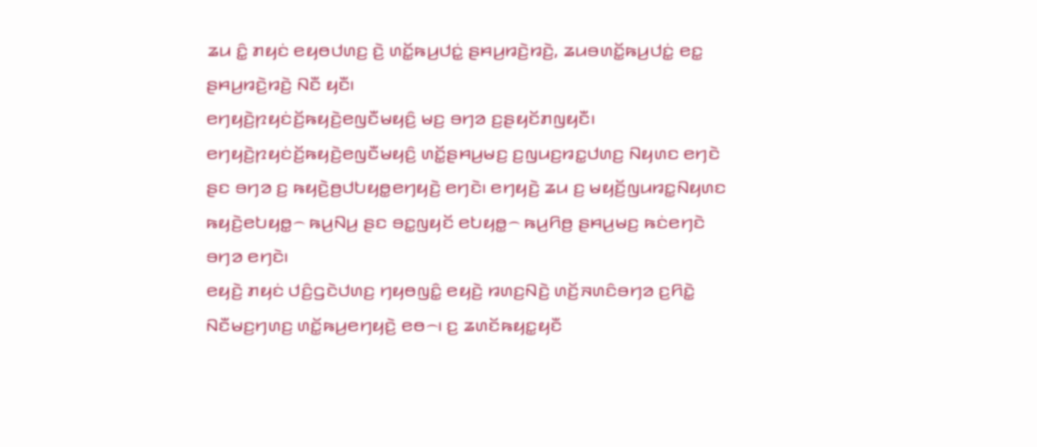ꤘꤣ ꤢꤨ꤭ ꤊꤟꤢꤦ ꤕꤟꤥꤓꤛꤢ꤬ ꤢꤧ꤬ ꤛꤢꤩ꤭ꤒꤣ꤬ꤓꤢꤦ꤭ ꤔꤌꤣ꤬ꤙꤢꤧ꤬ꤙꤢꤧ꤬, ꤘꤣꤋꤛꤢꤩ꤭ꤒꤣ꤬ꤓꤢꤦ꤭ ꤕꤢ꤭ ꤔꤌꤣ꤬ꤙꤢꤧ꤬ꤙꤢꤧ꤬ ꤡꤢꤪ ꤟꤢꤪ꤯
ꤕꤚꤟꤢꤧ꤬ꤐꤟꤢꤦꤢꤩ꤬ꤒꤟꤢꤧ꤬ꤕꤜꤢꤪꤗꤟꤢꤨ꤬ ꤗꤢ꤬ ꤋꤚꤤ ꤢ꤬ꤔꤟꤢꤩꤊꤜꤟꤢꤪ꤯ ꤕꤚꤟꤢꤧ꤬ꤐꤟꤢꤦꤢꤩ꤬ꤒꤟꤢꤧ꤬ꤕꤜꤢꤪꤗꤟꤢꤨ꤬ ꤛꤢꤩ꤭ꤔꤌꤣ꤬ꤗꤢ꤬ ꤢ꤬ꤜꤣꤢ꤬ꤙꤢ꤭ꤓꤛꤢ꤬ ꤡꤟꤛꤢ ꤕꤚꤢꤧ ꤔꤢ ꤋꤚꤤ ꤢ꤬ ꤒꤟꤢꤧ꤬ꤥ꤬ꤓꤝꤟꤥ꤭ꤕꤚꤟꤢꤧ꤬ ꤕꤚꤢꤧ꤯ ꤕꤚꤟꤢꤧ꤬ ꤘꤣ ꤢ꤬ ꤗꤟꤢꤩ꤬ꤜꤣꤙꤢ꤭ꤡꤟꤛꤢ ꤒꤟꤢꤧ꤬ꤕꤝꤟꤥ꤭꤮ ꤒꤣ꤬ꤡꤣ꤬ ꤔꤢ ꤋꤢ꤭ꤜꤟꤢꤩ ꤕꤝꤟꤥ꤭꤮ ꤒꤣ꤬ꤖꤥ꤬ ꤔꤌꤣ꤬ꤗꤢ꤬ ꤒꤢꤦꤕꤚꤢꤧ ꤋꤚꤤ ꤕꤚꤢꤧ꤯
ꤕꤟꤢꤧ꤬ ꤊꤟꤢꤦ ꤓꤢꤨ꤬ꤞꤢꤧꤓꤛꤢ꤬ ꤚꤟꤥꤜꤢꤨ꤭ ꤕꤟꤢꤧ꤬ ꤙꤛꤢ꤬ꤡꤢꤧ꤬ ꤛꤢꤩ꤬ꤏꤛꤢꤨꤋꤚꤤ ꤢ꤬ꤖꤢꤧ꤭ ꤡꤢꤪꤗꤢ꤬ꤚꤛꤢ꤬ ꤛꤢꤩ꤭ꤒꤣ꤬ꤕꤚꤟꤢꤧ꤬ ꤕꤥ꤮꤯ ꤢ꤬ ꤘꤛꤢꤩꤒꤟꤢ꤭ꤟꤢꤪ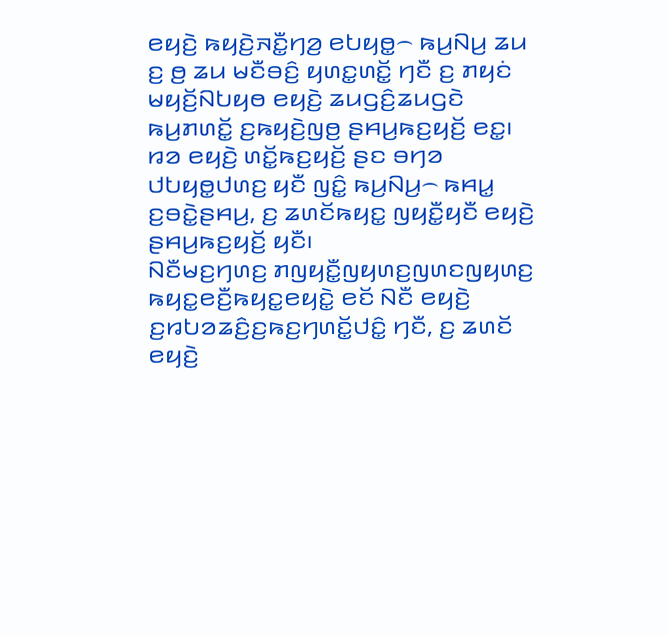ꤕꤟꤢꤧ꤬ ꤒꤟꤢꤧ꤬ꤏꤢꤪ꤭ꤚꤤ꤬ ꤕꤝꤟꤥ꤭꤮ ꤒꤣ꤬ꤡꤣ꤬ ꤘꤣ ꤢ꤬ ꤥ꤬ ꤘꤣ ꤗꤢꤪꤋꤢꤨ꤬ ꤟꤛꤢ꤭ꤛꤢꤩ꤭ ꤚꤢꤪ ꤢ꤬ ꤊꤟꤢꤦ ꤗꤟꤢꤩ꤬ꤡꤝꤟꤥ ꤕꤟꤢꤧ꤬ ꤘꤣꤞꤢꤨ꤬ꤘꤣꤞꤢꤧ ꤒꤣ꤬ꤊꤛꤢꤩ꤭ ꤢ꤬ꤒꤟꤢꤧ꤬ꤜꤥ꤬ ꤔꤌꤣ꤬ꤒꤢ꤬ꤟꤢꤩ꤬ ꤕꤢ꤭꤯ ꤙꤤ ꤕꤟꤢꤧ꤬ ꤛꤢꤩ꤭ꤒꤢ꤬ꤟꤢꤩ꤬ ꤔꤢ ꤋꤚꤤ ꤓꤝꤟꤥ꤭ꤓꤛꤢ꤬ ꤟꤢꤪ ꤜꤢꤨ꤭ ꤒꤣ꤬ꤡꤣ꤬꤮ ꤒꤌꤣ꤭ ꤢ꤬ꤋꤢꤧ꤭ꤔꤌꤣ꤬, ꤢ꤬ ꤘꤛꤢꤩꤒꤟꤢ꤭ ꤜꤟꤢꤪ꤭ꤟꤢꤪ ꤕꤟꤢꤧ꤬ ꤔꤌꤣ꤬ꤒꤢ꤬ꤟꤢꤩ꤬ ꤟꤢꤪ꤯
ꤡꤢꤪꤗꤢ꤬ꤚꤛꤢ꤬ ꤊꤜꤟꤢꤪ꤭ꤜꤟꤛꤢ꤬ꤜꤛꤢꤜꤟꤛꤢ꤬ ꤒꤟꤢ꤭ꤕꤢꤪ꤬ꤒꤟꤢ꤭ꤕꤟꤢꤧ꤭ ꤕꤢꤩ ꤡꤢꤪ ꤕꤟꤢꤧ꤬ ꤢ꤬ꤙꤝꤤꤘꤢꤨ꤬ꤢ꤬ꤒꤢ꤬ꤚꤛꤢꤩ꤭ꤓꤢꤨ꤭ ꤚꤢꤪ, ꤢ꤬ ꤘꤛꤢꤩ ꤕꤟꤢꤧ꤬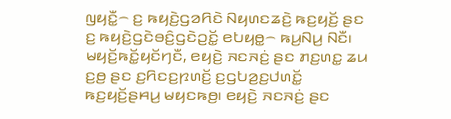ꤜꤟꤢꤪ꤭꤮ ꤢ꤬ ꤒꤟꤢꤧ꤬ꤞꤤꤖꤢꤧ ꤡꤟꤛꤢꤘꤢꤧ꤬ ꤒꤢ꤬ꤟꤢꤩ꤬ ꤔꤢ ꤢ꤬ ꤒꤟꤢꤧ꤬ꤞꤢꤧꤋꤢꤨ꤬ꤞꤢꤧꤑꤢꤩ꤭ ꤕꤝꤟꤥ꤭꤮ ꤒꤣ꤬ꤡꤣ꤬ ꤡꤢꤪ꤯
ꤗꤟꤢꤩ꤬ꤒꤢꤩ꤭ꤟꤢꤩꤚꤢꤪ, ꤕꤟꤢꤧ꤬ ꤏꤢꤏꤢꤦ꤬ ꤔꤢ ꤊꤢ꤬ꤛꤢ꤭ ꤘꤣ ꤢ꤬ꤥ꤬ ꤔꤢ ꤢ꤬ꤖꤢꤢ꤬ꤐꤛꤢꤩ꤬ ꤢ꤬ꤞꤝꤤ꤬ꤢ꤬ꤓꤛꤢꤩ꤭ ꤒꤢ꤬ꤟꤢꤩ꤬ꤔꤌꤣ꤬ ꤗꤟꤢꤒꤥ꤬꤯ ꤕꤟꤢꤧ꤬ ꤏꤢꤏꤢꤦ꤬ ꤔꤢ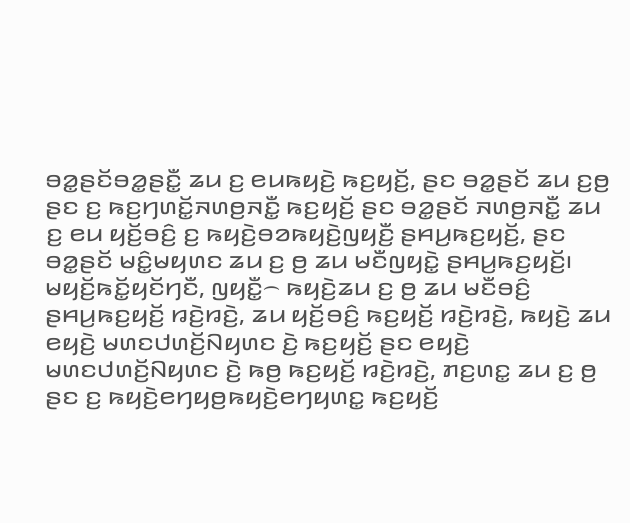ꤋꤤ꤭ꤔꤢꤩꤋꤤ꤭ꤔꤢꤪ꤭ ꤘꤣ ꤢ꤬ ꤕꤣꤒꤟꤢꤧ꤬ ꤒꤢ꤬ꤟꤢꤩ꤬, ꤔꤢ ꤋꤤ꤭ꤔꤢꤩ ꤘꤣ ꤢ꤬ꤥ꤬ ꤔꤢ ꤢ꤬ ꤒꤢ꤬ꤚꤛꤢꤩ꤭ꤏꤛꤥ꤬ꤏꤢꤪ꤭ ꤒꤢ꤬ꤟꤢꤩ꤬ ꤔꤢ ꤋꤤ꤭ꤔꤢꤩ ꤏꤛꤥ꤬ꤏꤢꤪ꤭ ꤘꤣ ꤢ꤬ ꤕꤣ ꤟꤢꤩ꤬ꤋꤢꤨ꤬ ꤢ꤬ ꤒꤟꤢꤧ꤬ꤋꤤꤒꤟꤢꤧ꤬ꤜꤟꤢꤪ꤬ ꤔꤌꤣ꤬ꤒꤢ꤬ꤟꤢꤩ꤬, ꤔꤢ ꤋꤤ꤭ꤔꤢꤩ ꤗꤢꤨ꤭ꤗꤟꤛꤢ ꤘꤣ ꤢ꤬ ꤥ꤬ ꤘꤣ ꤗꤢꤪꤜꤟꤢꤧ꤭ ꤔꤌꤣ꤬ꤒꤢ꤬ꤟꤢꤩ꤬꤯
ꤗꤟꤢꤩ꤬ꤒꤢꤩ꤭ꤟꤢꤩꤚꤢꤪ, ꤜꤟꤢꤪ꤭꤮ ꤒꤟꤢꤧ꤬ꤘꤣ ꤢ꤬ ꤥ꤬ ꤘꤣ ꤗꤢꤪꤋꤢꤨ꤬ ꤔꤌꤣ꤬ꤒꤢ꤬ꤟꤢꤩ꤬ ꤙꤢꤧ꤬ꤙꤢꤧ꤬, ꤘꤣ ꤟꤢꤩ꤬ꤋꤢꤨ꤬ ꤒꤢ꤬ꤟꤢꤩ꤬ ꤙꤢꤧ꤬ꤙꤢꤧ꤬, ꤒꤟꤢꤧ꤬ ꤘꤣ ꤕꤟꤢꤧ꤬ ꤗꤛꤢꤓꤛꤢꤩ꤬ꤡꤟꤛꤢ ꤢꤧ꤬ ꤒꤢ꤬ꤟꤢꤩ꤬ ꤔꤢ ꤕꤟꤢꤧ꤬ ꤗꤛꤢꤓꤛꤢꤩ꤬ꤡꤟꤛꤢ ꤢꤧ꤬ ꤒꤥ꤬ ꤒꤢ꤬ꤟꤢꤩ꤬ ꤙꤢꤧ꤬ꤙꤢꤧ꤬, ꤊꤢ꤬ꤛꤢ꤭ ꤘꤣ ꤢ꤬ ꤥ꤬ ꤔꤢ ꤢ꤬ ꤒꤟꤢꤧ꤬ꤕꤚꤟꤥ꤬ꤒꤟꤢꤧ꤬ꤕꤚꤟꤛꤢ꤭ ꤒꤢ꤬ꤟꤢꤩ꤬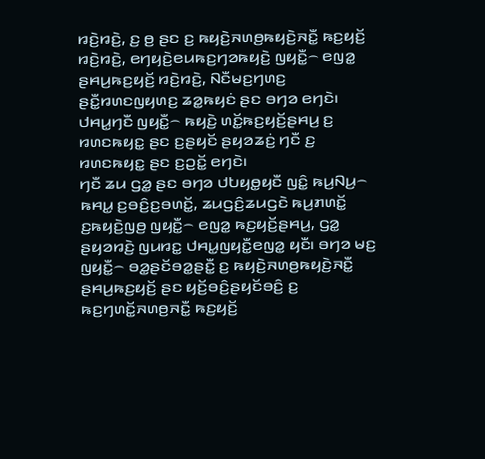ꤙꤢꤧ꤬ꤙꤢꤧ꤬, ꤢ꤬ ꤥ꤬ ꤔꤢ ꤢ꤬ ꤒꤟꤢꤧ꤬ꤏꤛꤥ꤬ꤒꤟꤢꤧ꤬ꤏꤢꤪ꤭ ꤒꤢ꤬ꤟꤢꤩ꤬ ꤙꤢꤧ꤬ꤙꤢꤧ꤬, ꤕꤚꤟꤢꤧ꤬ꤕꤣꤒꤢ꤬ꤚꤤꤒꤟꤢꤧ꤬ ꤜꤟꤢꤪ꤭꤮ ꤕꤜꤤ꤭ ꤔꤌꤣ꤬ꤒꤢ꤬ꤟꤢꤩ꤬ ꤙꤢꤧ꤬ꤙꤢꤧ꤬, ꤡꤢꤪꤗꤢ꤬ꤚꤛꤢ꤬ ꤔꤢꤪ꤭ꤙꤛꤢꤜꤟꤛꤢ꤬ ꤘꤤ꤭ꤒꤟꤢꤦ ꤔꤢ ꤋꤚꤤ ꤕꤚꤢꤧ꤯ ꤓꤌꤣ꤭ꤚꤢꤪ ꤜꤟꤢꤪ꤭꤮ ꤒꤟꤢꤧ꤬ ꤛꤢꤩ꤭ꤒꤢ꤬ꤟꤢꤩ꤬ꤔꤌꤣ꤬ ꤢ꤬ ꤙꤛꤢꤒꤟꤢ꤭ ꤔꤢ ꤢ꤬ꤔꤟꤢꤩ ꤔꤟꤤꤘꤢꤦ꤬ ꤚꤢꤪ ꤢ꤬ ꤙꤛꤢꤒꤟꤢ꤭ ꤔꤢ ꤢ꤬ꤑꤢꤩ꤭ ꤕꤚꤢꤧ꤯
ꤚꤢꤪ ꤘꤣ ꤞꤤ꤭ ꤔꤢ ꤋꤚꤤ ꤓꤝꤟꤥ꤭ꤟꤢꤪ ꤜꤢꤨ꤭ ꤒꤣ꤬ꤡꤣ꤬꤮ ꤒꤌꤣ꤭ ꤢ꤬ꤋꤢꤨ꤬ꤢ꤬ꤋꤛꤢꤩ꤭, ꤘꤣꤞꤢꤨ꤬ꤘꤣꤞꤢꤧ ꤒꤣ꤬ꤊꤛꤢꤩ꤭ ꤢ꤬ꤒꤟꤢꤧ꤬ꤜꤥ꤬ ꤜꤟꤢꤪ꤭꤮ ꤕꤜꤤ꤭ ꤒꤢ꤬ꤟꤢꤩ꤬ꤔꤌꤣ꤬, ꤞꤤ꤭ ꤔꤟꤤꤙꤢꤧ꤬ ꤜꤣꤙꤢ꤭ ꤓꤌꤣ꤭ꤜꤟꤢꤪ꤭ꤕꤜꤤ꤭ ꤟꤢꤪ꤯ ꤋꤚꤤ ꤗꤢ꤬ ꤜꤟꤢꤪ꤭꤮ ꤋꤤ꤭ꤔꤢꤩꤋꤤ꤭ꤔꤢꤪ꤭ ꤢ꤬ ꤒꤟꤢꤧ꤬ꤏꤛꤥ꤬ꤒꤟꤢꤧ꤬ꤏꤢꤪ꤭ ꤔꤌꤣ꤬ꤒꤢ꤬ꤟꤢꤩ꤬ ꤔꤢ ꤟꤢꤩ꤬ꤋꤢꤨ꤬ꤔꤟꤢꤩꤋꤢꤨ꤬ ꤢ꤬ ꤒꤢ꤬ꤚꤛꤢꤩ꤭ꤏꤛꤥ꤬ꤏꤢꤪ꤭ ꤒꤢ꤬ꤟꤢꤩ꤬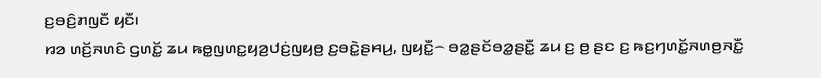ꤢ꤬ꤋꤢꤨ꤬ꤊꤜꤢꤪ ꤟꤢꤪ꤯
ꤙꤤ ꤛꤢꤩ꤬ꤏꤛꤢꤨ ꤞꤛꤢꤩ꤭ ꤘꤣ ꤒꤥ꤭ꤜꤛꤢ꤭ꤟꤤ꤬ꤓꤢꤦ꤬ꤜꤟꤥ꤬ ꤢ꤬ꤋꤢꤧ꤭ꤔꤌꤣ꤬, ꤜꤟꤢꤪ꤭꤮ ꤋꤤ꤭ꤔꤢꤩꤋꤤ꤭ꤔꤢꤪ꤭ ꤘꤣ ꤢ꤬ ꤥ꤬ ꤔꤢ ꤢ꤬ ꤒꤢ꤬ꤚꤛꤢꤩ꤭ꤏꤛꤥ꤬ꤏꤢꤪ꤭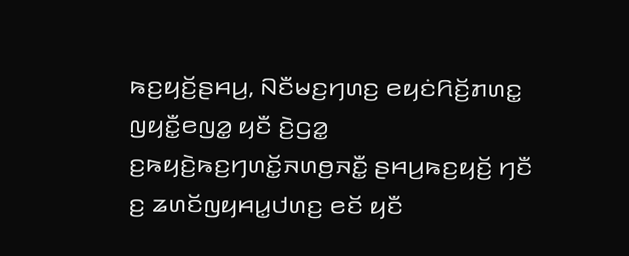ꤒꤢ꤬ꤟꤢꤩ꤬ꤔꤌꤣ꤬, ꤡꤢꤪꤗꤢ꤬ꤚꤛꤢ꤬ ꤕꤟꤢꤦꤖꤢꤩ꤬ꤊꤛꤢ꤭ ꤜꤟꤢꤪ꤭ꤕꤜꤤ꤭ ꤟꤢꤪ ꤢꤧ꤬ꤞꤤ꤭ ꤢ꤬ꤒꤟꤢꤧ꤬ꤒꤢ꤬ꤚꤛꤢꤩ꤭ꤏꤛꤥ꤬ꤏꤢꤪ꤭ ꤔꤌꤣ꤬ꤒꤢ꤬ꤟꤢꤩ꤬ ꤚꤢꤪ ꤢ꤬ ꤘꤛꤢꤩꤜꤟꤌꤣ꤭ꤓꤛꤢ꤬ ꤕꤢꤩ ꤟꤢꤪ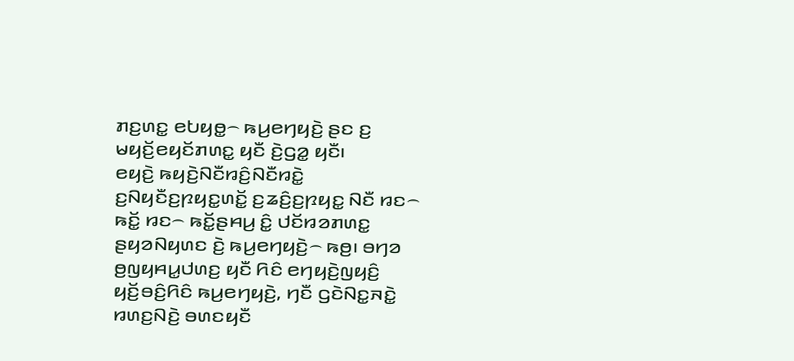ꤊꤢ꤬ꤛꤢ꤭ ꤕꤝꤟꤥ꤭꤮ ꤒꤣ꤬ꤕꤚꤟꤢꤧ꤬ ꤔꤢ ꤢ꤬ ꤗꤟꤢꤩ꤬ꤕꤟꤢꤩꤊꤛꤢ꤭ ꤟꤢꤪ ꤢꤧ꤬ꤞꤤ꤭ ꤟꤢꤪ꤯
ꤕꤟꤢꤧ꤬ ꤒꤟꤢꤧ꤬ꤡꤢꤪꤙꤢꤨ꤬ꤡꤢꤪꤙꤢꤧ꤭ ꤢ꤬ꤡꤟꤢꤪꤢ꤬ꤐꤟꤢ꤭ꤛꤢꤩ꤭ ꤢ꤬ꤘꤢꤨ꤬ꤢ꤬ꤐꤟꤢ꤭ ꤡꤢꤪ ꤙꤢ꤮ ꤒꤢꤩ꤭ ꤙꤢ꤮ ꤒꤢꤩ꤭ꤔꤌꤣ꤬ ꤢꤨ꤭ ꤓꤢꤩꤙꤤꤊꤛꤢ꤭ ꤔꤟꤤꤡꤟꤛꤢ ꤢꤧ꤬ ꤒꤣ꤬ꤕꤚꤟꤢꤧ꤬꤮ ꤒꤥ꤬꤯ ꤋꤚꤤ ꤥ꤬ꤜꤟꤌꤣ꤭ꤓꤛꤢ꤬ ꤟꤢꤪ ꤖꤢꤨ ꤕꤚꤟꤢꤧ꤬ꤜꤟꤢꤨ꤬ ꤟꤢꤩ꤬ꤋꤢꤨ꤬ꤖꤢꤨ ꤒꤣ꤬ꤕꤚꤟꤢꤧ꤬, ꤚꤢꤪ ꤞꤢꤧꤡꤢ꤭ꤏꤢꤧ꤭ ꤙꤛꤢ꤬ꤡꤢꤧ꤬ ꤋꤛꤢꤟꤢꤪ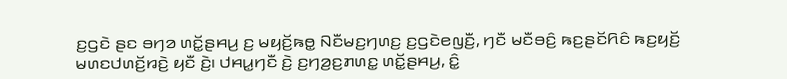ꤢ꤬ꤞꤢꤧ ꤔꤢ ꤋꤚꤤ ꤛꤢꤩ꤭ꤔꤌꤣ꤬ ꤢ꤬ ꤗꤟꤢꤩ꤬ꤒꤥ꤭ ꤡꤢꤪꤗꤢ꤬ꤚꤛꤢ꤬ ꤢ꤬ꤞꤢꤧꤕꤜꤢꤪ꤬, ꤚꤢꤪ ꤗꤢꤪꤋꤢꤨ꤬ ꤒꤢ꤬ꤔꤢꤩꤖꤢꤨ ꤒꤢ꤬ꤟꤢꤩ꤬ ꤗꤛꤢꤓꤛꤢꤩ꤬ꤙꤢꤧ꤬ ꤟꤢꤪ ꤢꤧ꤬꤯ ꤓꤌꤣ꤭ꤚꤢꤪ ꤢꤧ꤬ ꤢ꤬ꤚꤤ꤬ꤢ꤬ꤊꤛꤢ꤭ ꤛꤢꤩ꤭ꤔꤌꤣ꤬, ꤢꤨ꤭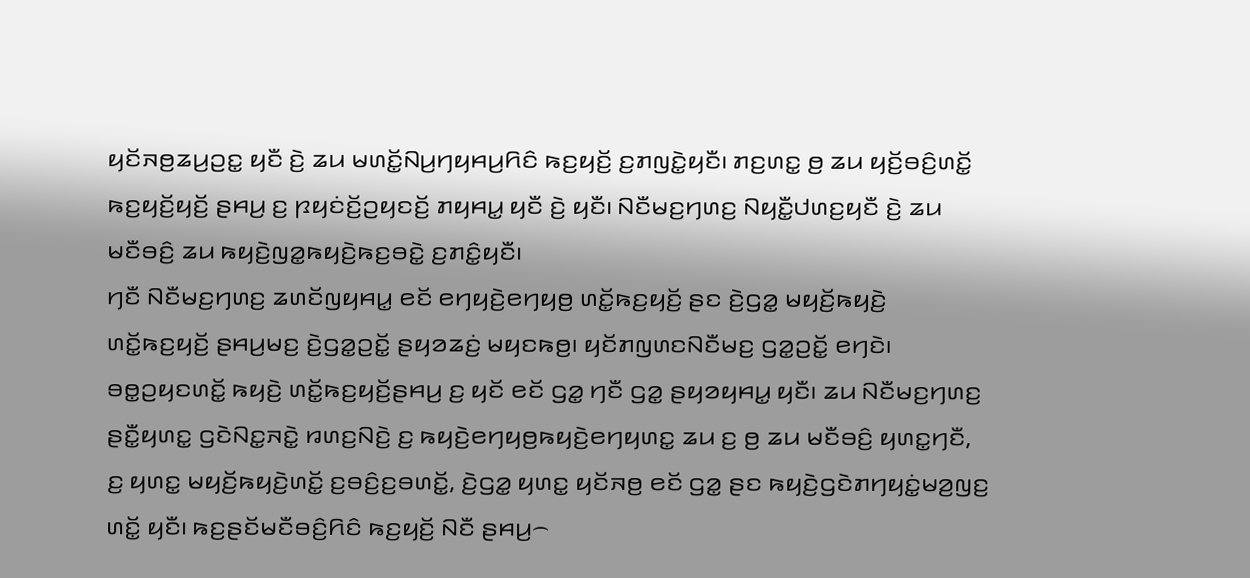ꤟꤢꤩꤏꤥ꤬ꤘꤣ꤬ꤑꤢ꤭ ꤟꤢꤪ ꤢꤧ꤬ ꤘꤣ ꤗꤛꤢꤩ꤭ꤡꤣ꤬ꤚꤟꤌꤣ꤬ꤖꤢꤨ ꤒꤢ꤬ꤟꤢꤩ꤬ ꤢ꤬ꤊꤜꤢꤧ꤭ꤟꤢꤪ꤯ ꤊꤢ꤬ꤛꤢ꤭ ꤥ꤬ ꤘꤣ ꤟꤢꤩ꤬ꤋꤢꤨ꤬ꤛꤢꤩ꤭ ꤒꤢ꤬ꤟꤢꤩ꤬ꤟꤢꤩ꤬ ꤔꤌꤣ꤬ ꤢ꤬ ꤐꤟꤢꤦꤢꤩ꤬ꤑꤟꤢꤢꤩ꤬ ꤊꤟꤌꤣ꤭ ꤟꤢꤪ ꤢꤧ꤬ ꤟꤢꤪ꤯ ꤡꤢꤪꤗꤢ꤬ꤚꤛꤢ꤬ ꤡꤟꤢꤪ꤭ꤓꤛꤢ꤬ꤟꤢꤪ ꤢꤧ꤬ ꤘꤣ ꤗꤢꤪꤋꤢꤨ꤬ ꤘꤣ ꤒꤟꤢꤧ꤬ꤜꤤ꤭ꤒꤟꤢꤧ꤬ꤒꤢ꤬ꤋꤢꤧ꤭ ꤢ꤬ꤊꤢꤨ꤭ꤟꤢꤪ꤯
ꤚꤢꤪ ꤡꤢꤪꤗꤢ꤬ꤚꤛꤢ꤬ ꤘꤛꤢꤩꤜꤟꤌꤣ꤭ ꤕꤢꤩ ꤕꤚꤟꤢꤧ꤬ꤕꤚꤟꤥ꤬ ꤛꤢꤩ꤭ꤒꤢ꤬ꤟꤢꤩ꤬ ꤔꤢ ꤢꤧ꤬ꤞꤤ꤭ ꤗꤟꤢꤩ꤬ꤒꤟꤢꤧ꤬ ꤛꤢꤩ꤭ꤒꤢ꤬ꤟꤢꤩ꤬ ꤔꤌꤣ꤬ꤗꤢ꤬ ꤢꤧ꤬ꤞꤤ꤭ꤑꤢꤩ꤭ ꤔꤟꤤꤘꤢꤦ꤬ ꤗꤟꤢꤒꤥ꤬꤯ ꤟꤢꤩꤊꤜꤛꤢꤡꤢꤪꤗꤢ꤬ ꤞꤤ꤭ꤑꤢꤩ꤭ ꤕꤚꤢꤧ꤯ ꤋꤥ꤭ꤑꤟꤢꤛꤢꤩ꤭ ꤒꤟꤢꤧ꤬ ꤛꤢꤩ꤭ꤒꤢ꤬ꤟꤢꤩ꤬ꤔꤌꤣ꤬ ꤢ꤬ ꤟꤢꤩ ꤕꤢꤩ ꤞꤤ꤭ ꤚꤢꤪ ꤞꤤ꤭ ꤔꤟꤤꤟꤌꤣ꤭ ꤟꤢꤪ꤯ ꤘꤣ ꤡꤢꤪꤗꤢ꤬ꤚꤛꤢ꤬ ꤔꤢꤪ꤭ꤟꤛꤢ꤭ ꤞꤢꤧꤡꤢ꤭ꤏꤢꤧ꤭ ꤙꤛꤢ꤬ꤡꤢꤧ꤬ ꤢ꤬ ꤒꤟꤢꤧ꤬ꤕꤚꤟꤥ꤬ꤒꤟꤢꤧ꤬ꤕꤚꤟꤛꤢ꤭ ꤘꤣ ꤢ꤬ ꤥ꤬ ꤘꤣ ꤗꤢꤪꤋꤢꤨ꤬ ꤟꤛꤢ꤭ꤚꤢꤪ, ꤢ꤬ ꤟꤛꤢ꤭ ꤗꤟꤢꤩ꤬ꤒꤟꤢꤧ꤬ꤛꤢꤩ꤭ ꤢ꤬ꤋꤢꤨ꤬ꤢ꤬ꤋꤛꤢꤩ꤭, ꤢꤧ꤬ꤞꤤ꤭ ꤟꤛꤢ꤭ ꤟꤢꤩꤏꤥ꤬ ꤕꤢꤩ ꤞꤤ꤭ ꤔꤢ ꤒꤟꤢꤧ꤬ꤞꤢꤧꤊꤚꤟꤢꤦ꤭ꤗꤤ꤬ꤜꤢ꤬ ꤛꤢꤩ꤭ ꤟꤢꤪ꤯ ꤒꤢ꤬ꤔꤢꤩꤗꤢꤪꤋꤢꤨ꤬ꤖꤢꤨ ꤒꤢ꤬ꤟꤢꤩ꤬ ꤡꤢꤪ ꤔꤌꤣ꤬꤮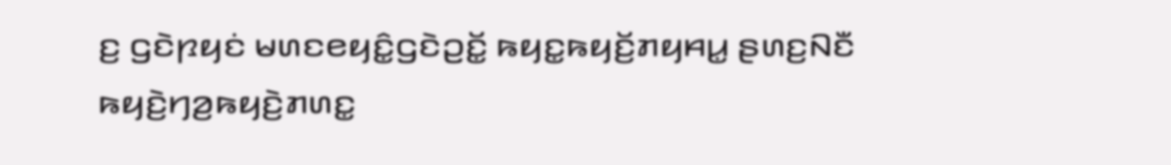ꤢ꤬ ꤞꤢꤧꤐꤟꤢꤦ ꤗꤛꤢꤕꤟꤢꤨ꤭ꤞꤢꤧꤑꤢꤩ꤭ ꤒꤟꤢ꤭ꤒꤟꤢꤩ꤬ꤊꤟꤌꤣ꤭ ꤔꤛꤢ꤬ꤡꤢꤪ ꤒꤟꤢꤧ꤬ꤚꤤ꤬ꤒꤟꤢꤧ꤬ꤊꤛꤢ꤭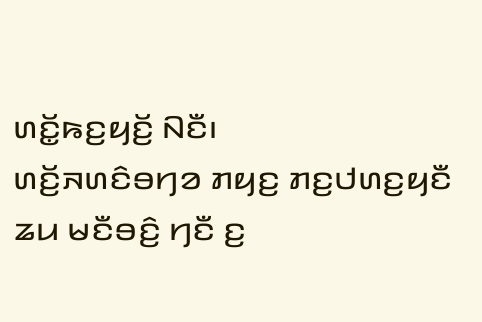ꤛꤢꤩ꤭ꤒꤢ꤬ꤟꤢꤩ꤬ ꤡꤢꤪ꤯
ꤛꤢꤩ꤬ꤏꤛꤢꤨꤋꤚꤤ ꤊꤟꤢ꤬ ꤊꤢ꤬ꤓꤛꤢ꤬ꤟꤢꤪ ꤘꤣ ꤗꤢꤪꤋꤢꤨ꤬ ꤚꤢꤪ ꤢ꤬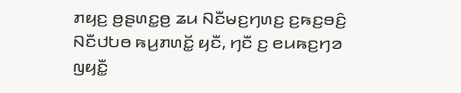ꤊꤟꤢ꤬ ꤥ꤬ꤔꤛꤢ꤭ꤥ꤬ ꤘꤣ ꤡꤢꤪꤗꤢ꤬ꤚꤛꤢ꤬ ꤢ꤬ꤒꤢ꤬ꤋꤢꤨ꤬ ꤡꤢꤪꤓꤝꤥ ꤒꤣ꤬ꤊꤛꤢꤩ꤭ ꤟꤢꤪ, ꤚꤢꤪ ꤢ꤬ ꤕꤣꤒꤢ꤬ꤚꤤ ꤜꤟꤢꤪ꤭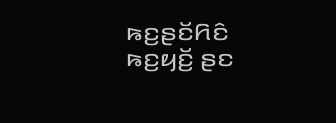ꤒꤢ꤬ꤔꤢꤩꤖꤢꤨ ꤒꤢ꤬ꤟꤢꤩ꤬ ꤔꤢ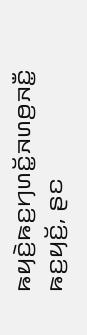ꤒꤟꤢꤧ꤬ꤒꤢ꤬ꤚꤛꤢꤩ꤭ꤏꤛꤥ꤬ꤏꤢꤪ꤭ ꤒꤢ꤬ꤟꤢꤩ꤬, ꤔꤢ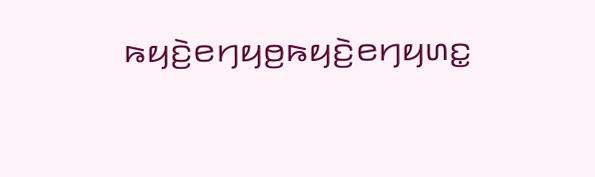ꤒꤟꤢꤧ꤬ꤕꤚꤟꤥ꤬ꤒꤟꤢꤧ꤬ꤕꤚꤟꤛꤢ꤭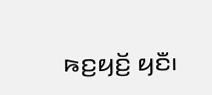ꤒꤢ꤬ꤟꤢꤩ꤬ ꤟꤢꤪ꤯